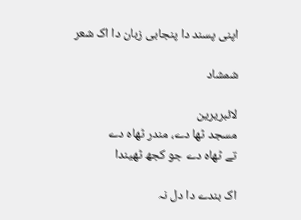اپنی پسند دا پنجابی زبان دا اک شعر

شمشاد

لائبریرین
مسجد ٹھا دے، مندر ٹھاہ دے
تے ٹھاہ دے جو کجھ ٹھیندا

اک بندے دا دل نہ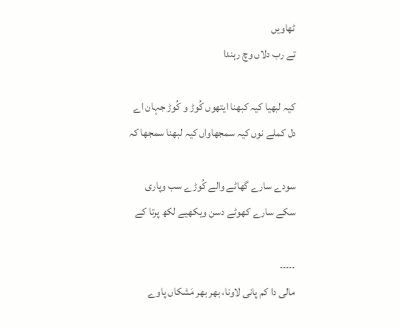ٹھاویں
تے رب دلاں وچ رہندا

کیہ لبھیا کیہ کبھنا ایتھوں کُوڑ و کُوڑ جہان اے
دل کملے نوں کیہ سمجھاواں کیہ لبھنا سمجھا کہ

سودے سارے گھاٹے والے کُوڑے سب وپاری
سکے سارے کھوٹے دسن ویکھیے لکھ پرتا کے

۔۔۔۔۔
مالی دا کم پانی لاونا، بھر بھر مَشکاں پاوے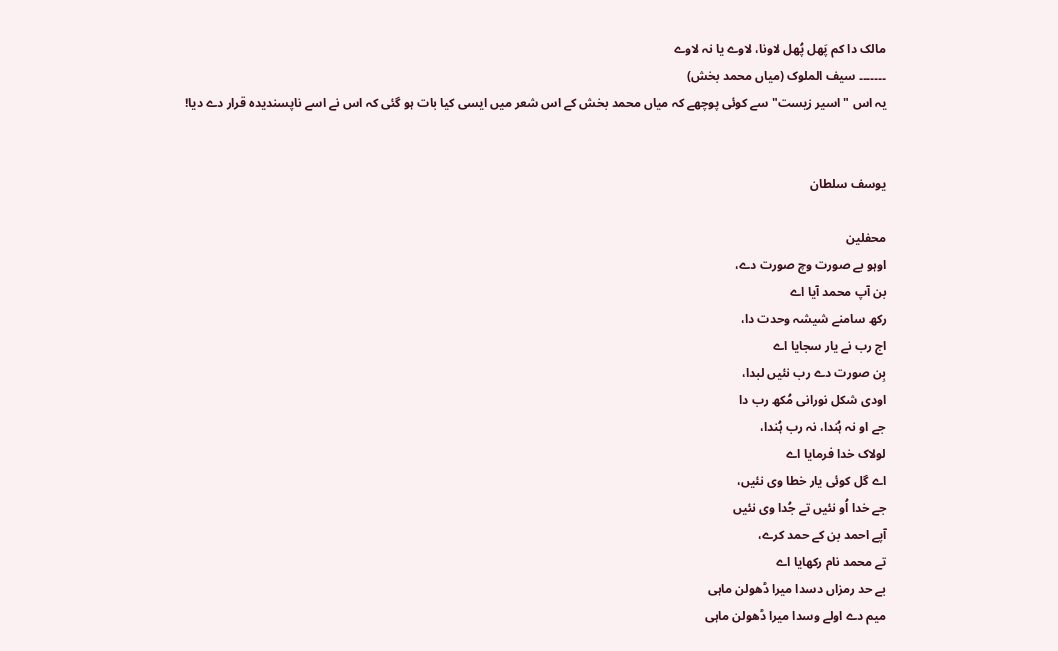مالک دا کم پَھل پُھل لاونا، لاوے یا نہ لاوے
۔۔۔۔۔۔۔ سیف الملوک (میاں محمد بخش)
یہ اس "اسیر زیست" سے کوئی پوچھے کہ میاں محمد بخش کے اس شعر میں ایسی کیا بات ہو گئی کہ اس نے اسے ناپسندیدہ قرار دے دیا!


یوسف سلطان

محفلین
اوہو بے صورت وچ صورت دے،
بن آپ محمد آیا اے
رکھ سامنے شیشہ وحدت دا،
اج رب نے یار سجایا اے
بِن صورت دے رب نئیں لبدا،
اودی شکل نورانی مُکھ رب دا
جے او نہ ہُندا، نہ رب ہُندا،
لولاک خدا فرمایا اے
اے گل کوئی یار خطا وی نئیں،
جے خدا اُو نئیں تے جُدا وی نئیں
آپے احمد بن کے حمد کرے،
تے محمد نام رکھایا اے
بے حد رمزاں دسدا میرا ڈھولن ماہی
میم دے اولے وسدا میرا ڈھولن ماہی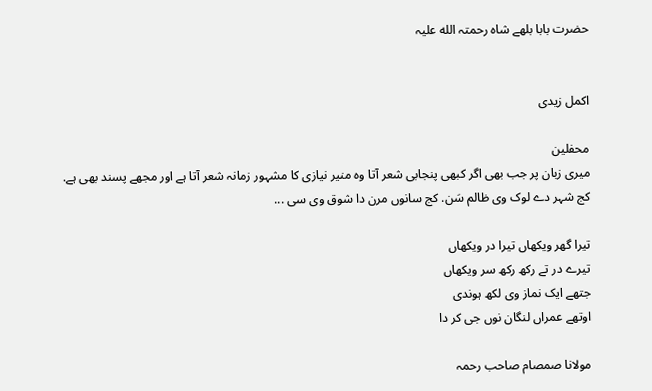حضرت بابا بلھے شاہ رحمتہ الله علیہ


اکمل زیدی

محفلین
میری زبان پر جب بھی اگر کبھی پنجابی شعر آتا وہ منیر نیازی کا مشہور زمانہ شعر آتا ہے اور مجھے پسند بھی ہے.
کج شہر دے لوک وی ظالم سَن. کج سانوں مرن دا شوق وی سی ...

تیرا گھر ویکھاں تیرا در ویکھاں
تیرے در تے رکھ رکھ سر ویکھاں
جتھے ایک نماز وی لکھ ہوندی
اوتھے عمراں لنگان نوں جی کر دا

مولانا صمصام صاحب رحمہ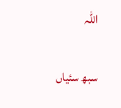اللہ

سبھ سئیاں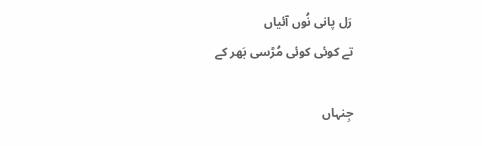رَل پانی نُوں آئیاں
تے کوئی کوئی مُڑسی بَھر کے

جِنہاں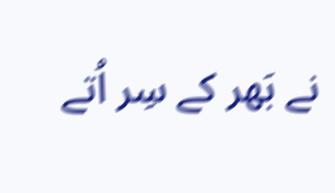نے بَھر کے سِر اُتے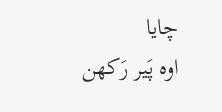چایا
اوہ پَیر رَکھن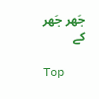جَھر جَھر کے

Top